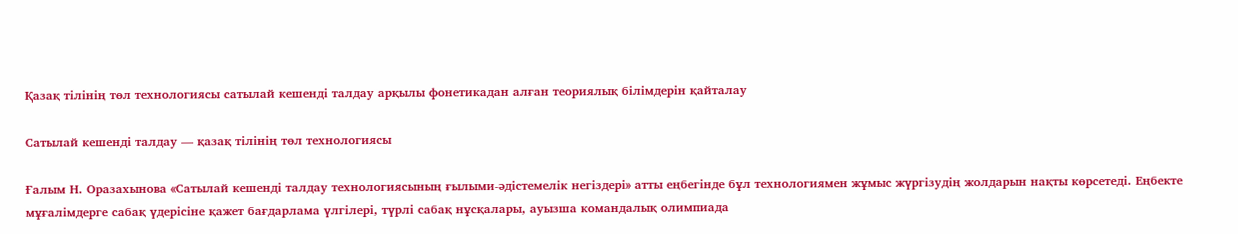Қазақ тілінің төл технологиясы сатылай кешенді талдау арқылы фонетикадан алған теориялық білімдерін қайталау

Сатылай кешенді талдау — қазақ тілінің төл технологиясы

Ғалым Н. Оразахынова «Сатылай кешенді талдау технологиясының ғылыми-әдістемелік негіздері» атты еңбегінде бұл технологиямен жұмыс жүргізудің жолдарын нақты көрсетеді. Еңбекте мұғалімдерге сабақ үдерісіне қажет бағдарлама үлгілері, түрлі сабақ нұсқалары, ауызша командалық олимпиада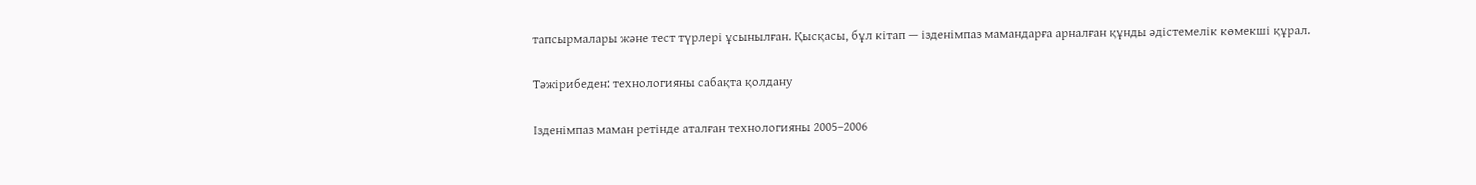тапсырмалары және тест түрлері ұсынылған. Қысқасы, бұл кітап — ізденімпаз мамандарға арналған құнды әдістемелік көмекші құрал.

Тәжірибеден: технологияны сабақта қолдану

Ізденімпаз маман ретінде аталған технологияны 2005–2006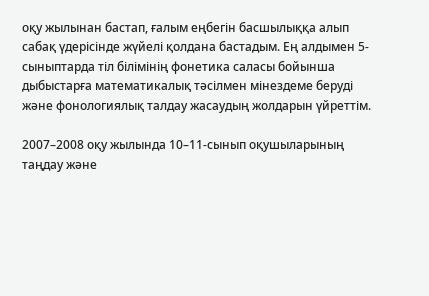оқу жылынан бастап, ғалым еңбегін басшылыққа алып сабақ үдерісінде жүйелі қолдана бастадым. Ең алдымен 5-сыныптарда тіл білімінің фонетика саласы бойынша дыбыстарға математикалық тәсілмен мінездеме беруді және фонологиялық талдау жасаудың жолдарын үйреттім.

2007–2008 оқу жылында 10–11-сынып оқушыларының таңдау және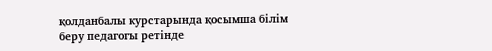қолданбалы курстарында қосымша білім беру педагогы ретінде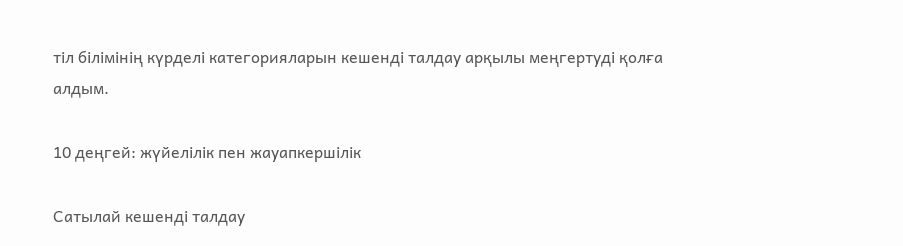тіл білімінің күрделі категорияларын кешенді талдау арқылы меңгертуді қолға алдым.

10 деңгей: жүйелілік пен жауапкершілік

Сатылай кешенді талдау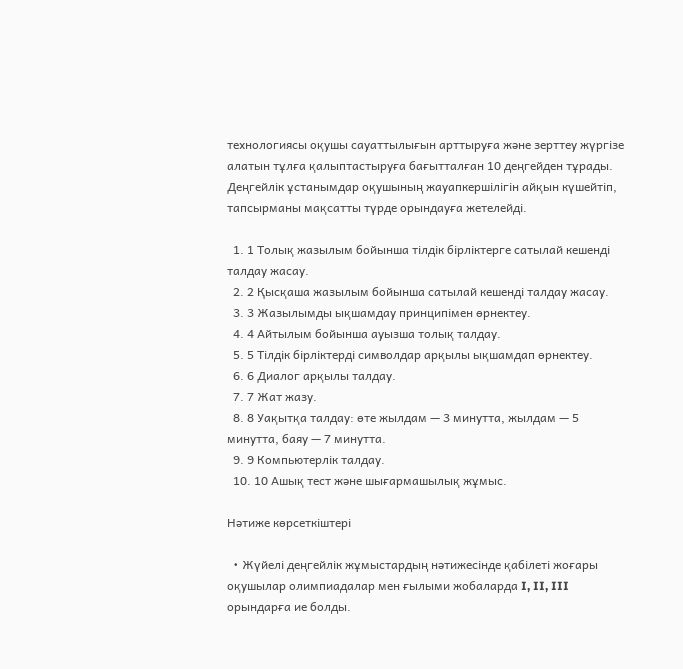технологиясы оқушы сауаттылығын арттыруға және зерттеу жүргізе алатын тұлға қалыптастыруға бағытталған 10 деңгейден тұрады. Деңгейлік ұстанымдар оқушының жауапкершілігін айқын күшейтіп, тапсырманы мақсатты түрде орындауға жетелейді.

  1. 1 Толық жазылым бойынша тілдік бірліктерге сатылай кешенді талдау жасау.
  2. 2 Қысқаша жазылым бойынша сатылай кешенді талдау жасау.
  3. 3 Жазылымды ықшамдау принципімен өрнектеу.
  4. 4 Айтылым бойынша ауызша толық талдау.
  5. 5 Тілдік бірліктерді символдар арқылы ықшамдап өрнектеу.
  6. 6 Диалог арқылы талдау.
  7. 7 Жат жазу.
  8. 8 Уақытқа талдау: өте жылдам — 3 минутта, жылдам — 5 минутта, баяу — 7 минутта.
  9. 9 Компьютерлік талдау.
  10. 10 Ашық тест және шығармашылық жұмыс.

Нәтиже көрсеткіштері

  • Жүйелі деңгейлік жұмыстардың нәтижесінде қабілеті жоғары оқушылар олимпиадалар мен ғылыми жобаларда I, II, III орындарға ие болды.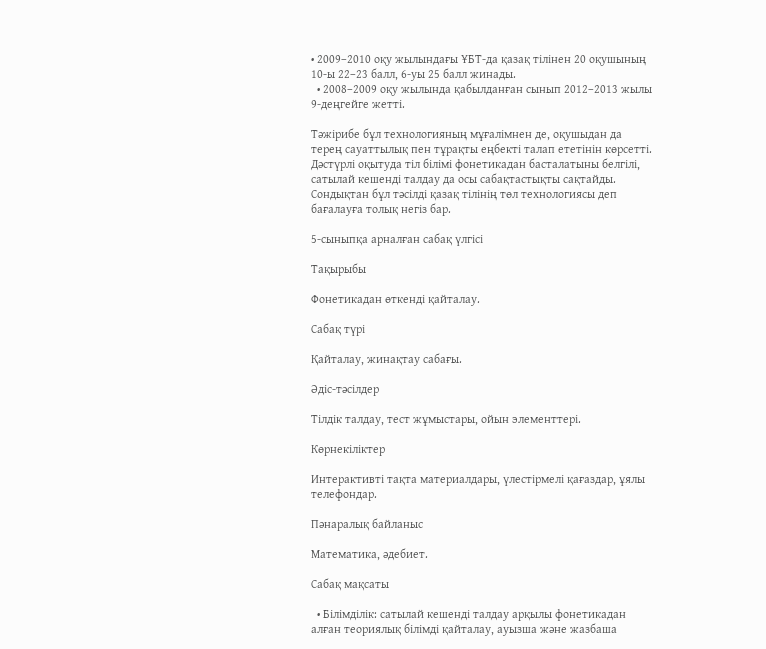• 2009–2010 оқу жылындағы ҰБТ-да қазақ тілінен 20 оқушының 10-ы 22–23 балл, 6-уы 25 балл жинады.
  • 2008–2009 оқу жылында қабылданған сынып 2012–2013 жылы 9-деңгейге жетті.

Тәжірибе бұл технологияның мұғалімнен де, оқушыдан да терең сауаттылық пен тұрақты еңбекті талап ететінін көрсетті. Дәстүрлі оқытуда тіл білімі фонетикадан басталатыны белгілі, сатылай кешенді талдау да осы сабақтастықты сақтайды. Сондықтан бұл тәсілді қазақ тілінің төл технологиясы деп бағалауға толық негіз бар.

5-сыныпқа арналған сабақ үлгісі

Тақырыбы

Фонетикадан өткенді қайталау.

Сабақ түрі

Қайталау, жинақтау сабағы.

Әдіс-тәсілдер

Тілдік талдау, тест жұмыстары, ойын элементтері.

Көрнекіліктер

Интерактивті тақта материалдары, үлестірмелі қағаздар, ұялы телефондар.

Пәнаралық байланыс

Математика, әдебиет.

Сабақ мақсаты

  • Білімділік: сатылай кешенді талдау арқылы фонетикадан алған теориялық білімді қайталау, ауызша және жазбаша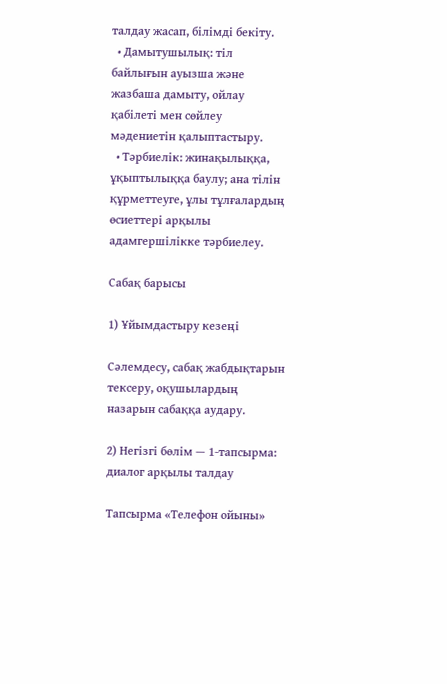талдау жасап, білімді бекіту.
  • Дамытушылық: тіл байлығын ауызша және жазбаша дамыту, ойлау қабілеті мен сөйлеу мәдениетін қалыптастыру.
  • Тәрбиелік: жинақылыққа, ұқыптылыққа баулу; ана тілін құрметтеуге, ұлы тұлғалардың өсиеттері арқылы адамгершілікке тәрбиелеу.

Сабақ барысы

1) Ұйымдастыру кезеңі

Сәлемдесу, сабақ жабдықтарын тексеру, оқушылардың назарын сабаққа аудару.

2) Негізгі бөлім — 1-тапсырма: диалог арқылы талдау

Тапсырма «Телефон ойыны»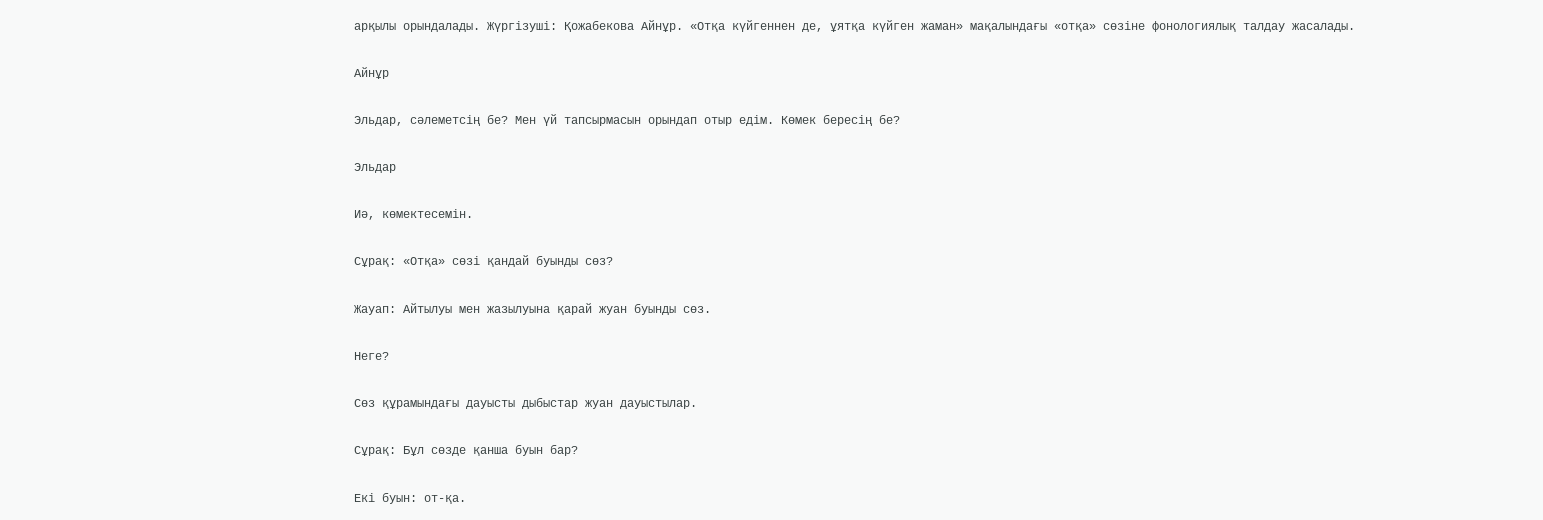арқылы орындалады. Жүргізуші: Қожабекова Айнұр. «Отқа күйгеннен де, ұятқа күйген жаман» мақалындағы «отқа» сөзіне фонологиялық талдау жасалады.

Айнұр

Эльдар, сәлеметсің бе? Мен үй тапсырмасын орындап отыр едім. Көмек бересің бе?

Эльдар

Иә, көмектесемін.

Сұрақ: «Отқа» сөзі қандай буынды сөз?

Жауап: Айтылуы мен жазылуына қарай жуан буынды сөз.

Неге?

Сөз құрамындағы дауысты дыбыстар жуан дауыстылар.

Сұрақ: Бұл сөзде қанша буын бар?

Екі буын: от-қа.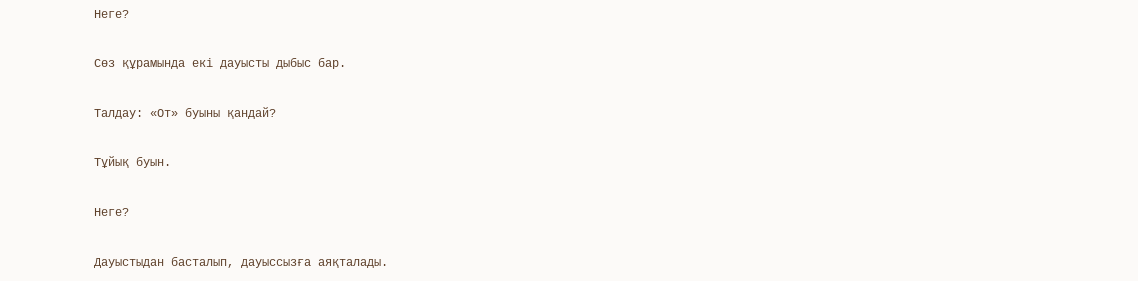Неге?

Сөз құрамында екі дауысты дыбыс бар.

Талдау: «От» буыны қандай?

Тұйық буын.

Неге?

Дауыстыдан басталып, дауыссызға аяқталады.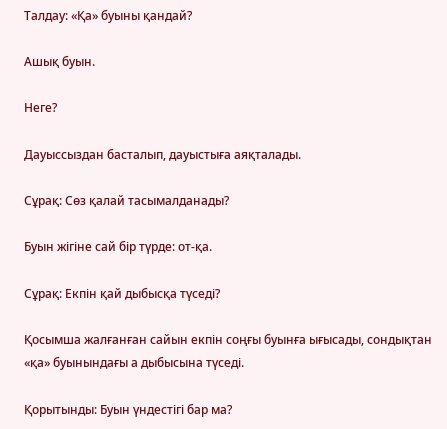Талдау: «Қа» буыны қандай?

Ашық буын.

Неге?

Дауыссыздан басталып, дауыстыға аяқталады.

Сұрақ: Сөз қалай тасымалданады?

Буын жігіне сай бір түрде: от-қа.

Сұрақ: Екпін қай дыбысқа түседі?

Қосымша жалғанған сайын екпін соңғы буынға ығысады, сондықтан «қа» буынындағы а дыбысына түседі.

Қорытынды: Буын үндестігі бар ма?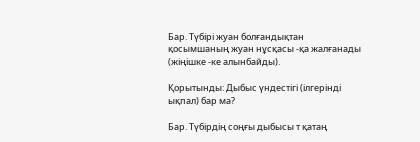Бар. Түбірі жуан болғандықтан қосымшаның жуан нұсқасы -қа жалғанады (жіңішке -ке алынбайды).

Қорытынды: Дыбыс үндестігі (ілгерінді ықпал) бар ма?

Бар. Түбірдің соңғы дыбысы т қатаң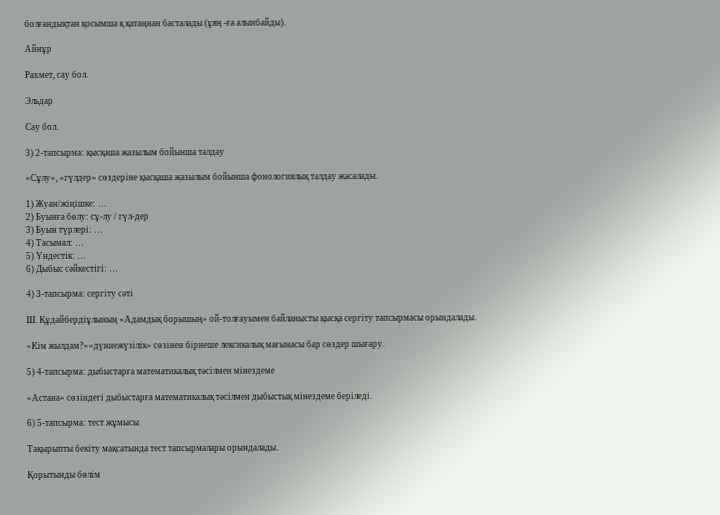болғандықтан қосымша қ қатаңнан басталады (ұяң -ға алынбайды).

Айнұр

Рахмет, сау бол.

Эльдар

Сау бол.

3) 2-тапсырма: қысқаша жазылым бойынша талдау

«Сұлу», «гүлдер» сөздеріне қысқаша жазылым бойынша фонологиялық талдау жасалады.

1) Жуан/жіңішке: …
2) Буынға бөлу: сұ-лу / гүл-дер
3) Буын түрлері: …
4) Тасымал: …
5) Үндестік: …
6) Дыбыс сәйкестігі: …

4) 3-тапсырма: сергіту сәті

Ш. Құдайбердіұлының «Адамдық борышың» ой-толғауымен байланысты қысқа сергіту тапсырмасы орындалады.

«Кім жылдам?»«дүниежүзілік» сөзінен бірнеше лексикалық мағынасы бар сөздер шығару.

5) 4-тапсырма: дыбыстарға математикалық тәсілмен мінездеме

«Астана» сөзіндегі дыбыстарға математикалық тәсілмен дыбыстық мінездеме беріледі.

6) 5-тапсырма: тест жұмысы

Тақырыпты бекіту мақсатында тест тапсырмалары орындалады.

Қорытынды бөлім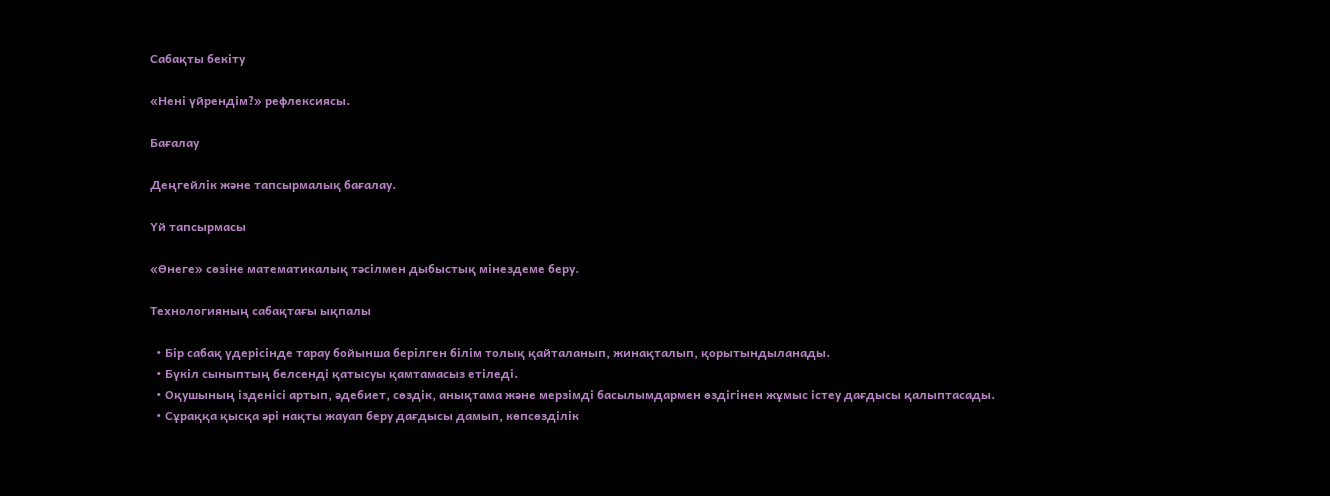Сабақты бекіту

«Нені үйрендім?» рефлексиясы.

Бағалау

Деңгейлік және тапсырмалық бағалау.

Үй тапсырмасы

«Өнеге» сөзіне математикалық тәсілмен дыбыстық мінездеме беру.

Технологияның сабақтағы ықпалы

  • Бір сабақ үдерісінде тарау бойынша берілген білім толық қайталанып, жинақталып, қорытындыланады.
  • Бүкіл сыныптың белсенді қатысуы қамтамасыз етіледі.
  • Оқушының ізденісі артып, әдебиет, сөздік, анықтама және мерзімді басылымдармен өздігінен жұмыс істеу дағдысы қалыптасады.
  • Сұраққа қысқа әрі нақты жауап беру дағдысы дамып, көпсөзділік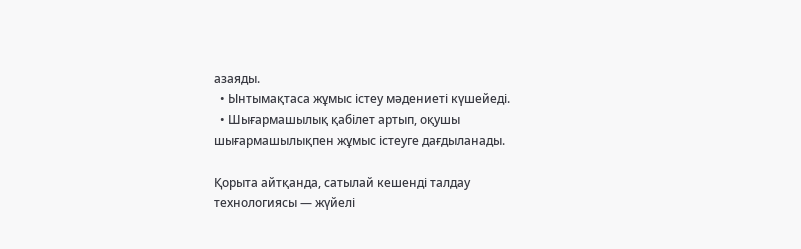азаяды.
  • Ынтымақтаса жұмыс істеу мәдениеті күшейеді.
  • Шығармашылық қабілет артып, оқушы шығармашылықпен жұмыс істеуге дағдыланады.

Қорыта айтқанда, сатылай кешенді талдау технологиясы — жүйелі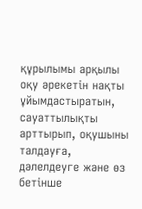құрылымы арқылы оқу әрекетін нақты ұйымдастыратын, сауаттылықты арттырып, оқушыны талдауға, дәлелдеуге және өз бетінше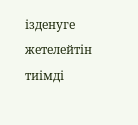ізденуге жетелейтін тиімді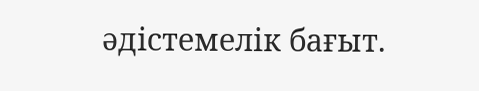әдістемелік бағыт.